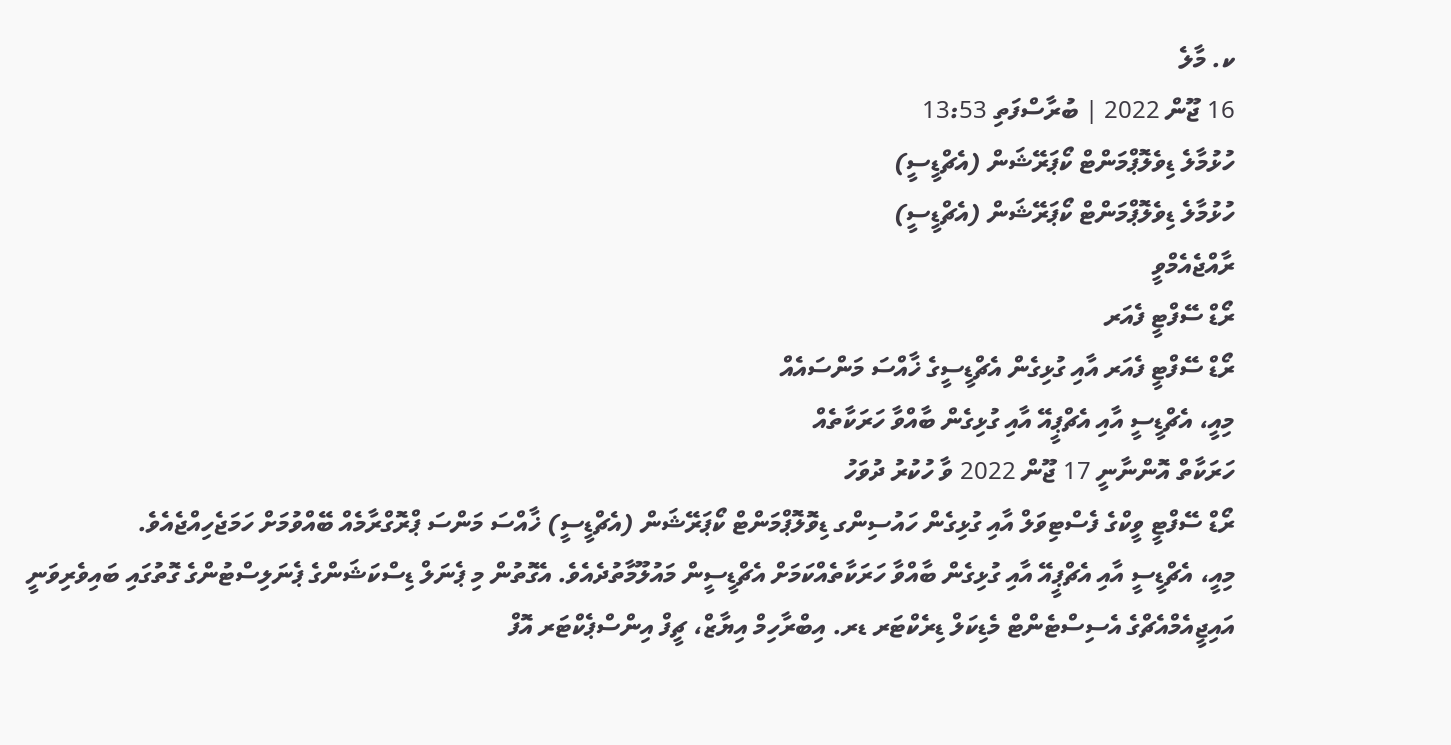ކ. މާލެ
16 ޖޫން 2022 | ބުރާސްފަތި 13:53
ހުޅުމާލެ ޑިވެލޮޕްމަންޓް ކޯޕަރޭޝަން (އެޗްޑީސީ)
ހުޅުމާލެ ޑިވެލޮޕްމަންޓް ކޯޕަރޭޝަން (އެޗްޑީސީ)
ރާއްޖެއެމްވީ
ރޯޑް ސޭފްޓީ ފެއަރ
ރޯޑް ސޭފްޓީ ފެއަރ އާއި ގުޅިގެން އެޗްޑީސީގެ ޚާއްސަ މަންސައެއް
މިއީ، އެޗްޑީސީ އާއި އެޗްޕީއޭ އާއި ގުޅިގެން ބާއްވާ ހަރަކާތެއް
ހަރަކާތް އޮންނާނީ 17 ޖޫން 2022 ވާ ހުކުރު ދުވަހު
ރޯޑް ސޭފްޓީ ވީކްގެ ފެސްޓިވަލް އާއި ގުޅިގެން ހައުސިންގ ޑިވޮލޮޕްމަންޓް ކޯޕަރޭޝަން (އެޗްޑީސީ) ޚާއްސަ މަންސަ ޕްރޮގްރާމެއް ބޭއްވުމަށް ހަމަޖެހިއްޖެއެވެ.
މިއީ، އެޗްޑީސީ އާއި އެޗްޕީއޭ އާއި ގުޅިގެން ބާއްވާ ހަރަކާތެއްކަމަށް އެޗްޑީސީން މައުލޫމާތުދެއެވެ. އެގޮތުން މި ޕެނަލް ޑިސްކަޝަންގެ ޕެނަލިސްޓުންގެ ގޮތުގައި ބައިވެރިވަނީ އައިޖީއެމްއެޗްގެ އެސިސްޓެންޓް މެޑިކަލް ޑިރެކްޓަރ ޑރ. އިބްރާހިމް އިޔާޒް، ޗީފް އިންސްޕެކްޓަރ އޮފް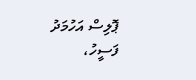ޕޮލިސް އަހުމަދު ފަސީހު،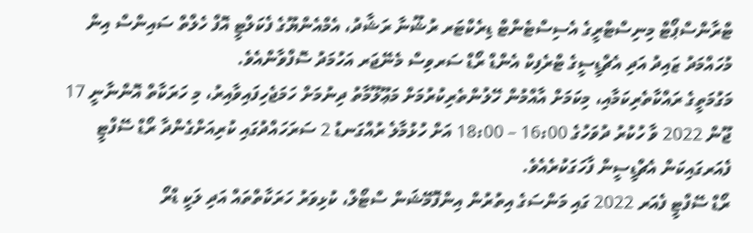ޓްރާންސްޕޯޓް މިނިސްޓްރީގެ އެސިސްޓެންޓް ޑިރެކްޓަރ ރުޝޫނާ ރަޝާދު، އެމްއެންޔޫގެ ފެކަލްޓީ އޮފް ހެލްތް ސައިންސް އިން މުހައްމަދު ޒައިދު އަދި އެޗްޑީސީގެ ޓްރެފިކް އެންޑް ރޯޑް ސަރވިސް މެނޭޖަރ އަހުމަދު ސޮފްވާންއެވެ.
މަގުމަތީގެ ރައްކާތެރިކަމާއި، މިކަމަށް އާއްމުން ހޭލުންތެރިކުރުމަށް މަޢޫލޫމާތު ދިނުމަށް ހަމަޖެހިފައިވާއިރު، މި ހަރަކާތް އޮންނާނީ 17 ޖޫން 2022 ވާ ހުކުރު ދުވަހުގެ 16:00 – 18:00 އަށް ހުޅުމާލެ ރުއްގަނޑު 2 ސަރަހައްދުގައި ކުރިއަށްގެންދާ ރޯޑް ސޭފްޓީ ފެއަރގައިކަން އެޗްޑީސީން ފާހަގަކުރެއެވެ.
ރޯޑް ސޭފްޓީ ފެއަރ 2022 ގައި މަންސަގެ އިތުރުން އިންފޮމޭޝަން ސްޓޯލް، ކުޅިވަރު ހަރަކާތްތައް އަދި ލަކީ ޑްރޯ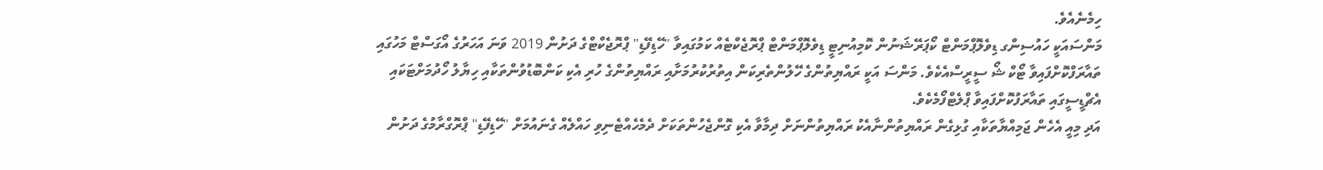ހިމެނެއެވެ.
މަންސައަކީ ހައުސިންގ ޑިވެލޮޕްމަންޓް ކޯޕަރޭޝަނުން ކޮމިއުނިޓީ ޑިވެލޮޕްމަންޓް ޕްރޮޖެކްޓެއް ކަމުގައިވާ "ހޭޑިފޭޑި" ޕްރޮޖެކްޓްގެ ދަށުން 2019 ވަނަ އަހަރުގެ އޯގަސްޓް މަހުގައި ތައާރަފްކޮށްފައިވާ ޓޯކް ޝޯ ސީރީސްއެކެވެ. މަންސަ އަކީ ރައްޔިތުންގެ ހޭލުންތެރިކަން އިތުރުކުރުމަށާއި ރައްޔިތުންގެ ހުރި އެކި ކަންބޮޑުވުންތަކާއި ހިޔާލު ހޯދުމަށްޓަކައި އެޗްޑީސީގައި ތައާރަފުކޮށްފައިވާ ޕްލެޓްފޯމެކެވެ.
އަދި މިއީ އެހެން ޖަމިއްޔާތަކާއި ގުޅިގެން ރައްޔިތުންނާއެކު ރައްޔިތުންނަށް ދިމާވާ އެކި ގޮންޖެހުންތަކަށް ދެމެހެއްޓެނިވި ހައްލެއް ގެނައުމަށް "ހޭޑިފޭޑި" ޕްރޮގްރާމުގެ ދަށުން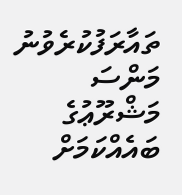ތައާރަފުކުރެވުނު މަންސަ މަޝްރޫޢުގެ ބައެއްކަމަށް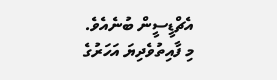އެޗްޑީސީން ބުނެއެވެ.
މި ފާއިތުވެދިޔަ އަހަރުގެ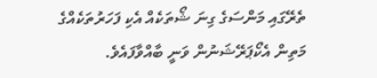ތެރޭގައި މަންސަގެ ގިނަ ޝޯތަކެއް އެކި ފަހަރުތަކެއްގެ މަތިން އެކޯޕަރޭޝަނުން ވަނީ ބާއްވާފައެވެ.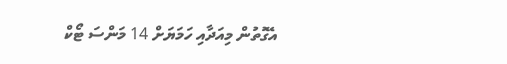އެގޮތުން މިއަދާއި ހަމަޔަށް 14 މަންސަ ޓޯކް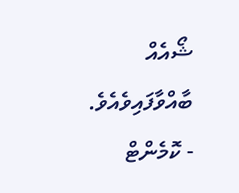ޝޯއެއް ބާއްވާފައިވެއެވެ.
- ކޮމެންޓް